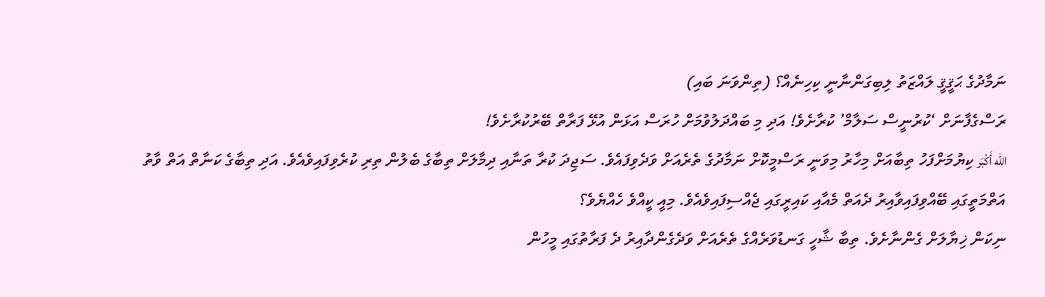ނަމާދުގެ ޙަޤީޤީ ލައްޒަތު ލިބިގަންނާނީ ކިހިނެއް؟ (ތިންވަނަ ބައި)
ރަސްގެފާނަށް ‘ކުރުނީސް ސަލާމް’ ކުރާށެވެ! އަދި މި ބައްދަލުވުމަށް ހުރަސް އަޅަން އުޅޭ ފަރާތް ބޭރުކުރާށެވެ!
اللّه أَكْبَر ކިޔުމަށްފަހު ތިބާއަށް މިހާރު މިވަނީ ރަސްމީކޮށް ނަމާދުގެ ތެރެއަށް ވަދެވިފައެވެ. ސަޖިދަ ކުރާ ތަނާއި ދިމާލަށް ތިބާގެ ބެލުން ތިރި ކުރެވިފައިވެއެވެ. އަދި ތިބާގެ ކަނާތް އަތް ވާތު އަތްމަތީގައި ބޭއްވިފައިވާއިރު ދެއަތް މެއާއި ކައިރީގައި ޖެއްސިފައިވެއެވެ. މިއީ ކީއްވެ ހެއްޔެވެ؟
ނިކަން ޚިޔާލަށް ގެންނާށެވެ. ތިބާ ޝާހީ ގަނޑުވަރެއްގެ ތެރެއަށް ވަދެގެންދާއިރު ދެ ފަރާތުގައި މީހުން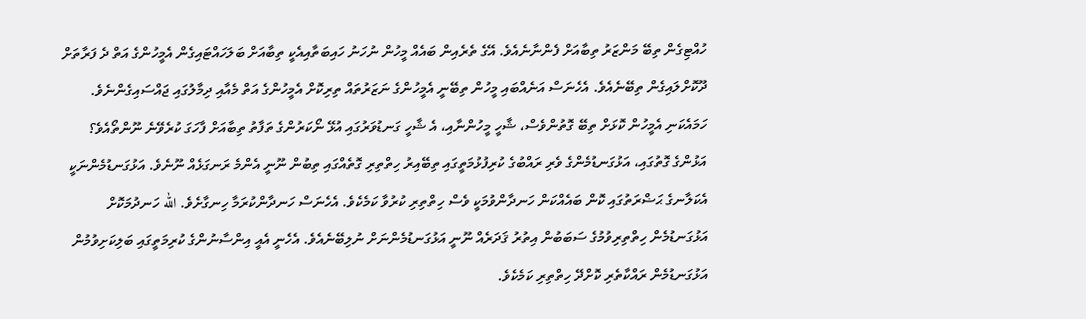ހުއްޓިގެން ތިބޭ މަންޒަރު ތިބާއަށް ފެންނާނެއެވެ. އޭގެ ތެރެއިން ބައެއް މީހުން ނުހަނު ހައިބަތާއިއެކީ ތިބާއަށް ބަލަހައްޓައިގެން އެމީހުންގެ އަތް ދެ ފަރާތަށް ދޫކޮށްލައިގެން ތިބޭނެއެވެ. އެހެނަސް އަނެއްބައި މީހުން ތިބޭނީ އެމީހުންގެ ނަޒަރުތައް ތިރިކޮށް އެމީހުންގެ އަތް މެއާއި ދިމާލުގައި ޖައްސައިގެންނެވެ. ހަމައެކަނި އެމީހުން ކޮޅަށް ތިބޭ ގޮތުންވެސް، ޝާހީ މީހުންނާއި، އެ ޝާހީ ގަނޑުވަރުގައި އުޅޭ ނޯކަރުންގެ ތަފާތު ތިބާއަށް ފާހަގަ ކުރެވޭނެ ނޫންތޯއެވެ؟
އަޅުންގެ ގޮތުގައި، އަޅުގަނޑުމެންގެ ވެރި ރައްބުގެ ކުރިފުޅުމަތީގައި ތިބޭއިރު ހިތްތިރި ގޮތެއްގައި ތިބުން ނޫނީ އެންމެ ރަނގަޅެއް ނޫނެވެ. އަޅުގަނޑުމެންނަކީ އެކަލާނގެ ޙަޟްރަތުގައި ކޮން ބައެއްކަން ހަނދާންވުމަކީ ވެސް ހިތްތިރި ކުރުވާ ކަމެކެވެ. އެހެނަސް ހަނދާންކުރަމާ ހިނގާށެވެ. الله ހަނދުމަކޮށް އަޅުގަނޑުމެން ހިތްތިރިވުމުގެ ސަބަބުން އިތުރު ޤަދަރެއް ނޫނީ އަޅުގަނޑުމެންނަށް ނުލިބޭނެއެވެ. އެހެނީ އެއީ އިންސާނުންގެ ކުރިމަތީގައި ބަލިކަށިވުމުން އަޅުގަނޑުމެން ރައްކާތެރި ކޮށްދޭ ހިތްތިރި ކަމެކެވެ.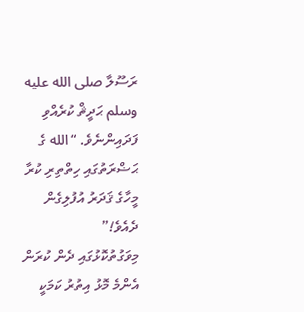ރަސޫލާ صلى الله عليه وسلم ޙަދީޘް ކުރެއްވި ފަދައިންނެވެ. “الله ގެ ޙަޟްރަތުގައި ހިތްތިރި ކުރާ މީހާގެ ޤަދަރު އުފުލިގެން ދެއެވެ!”
މިވަގުތުކޮޅުގައި ދެން ކުރަން އެންމެ މޮޅު އިތުރު ކަމަކީ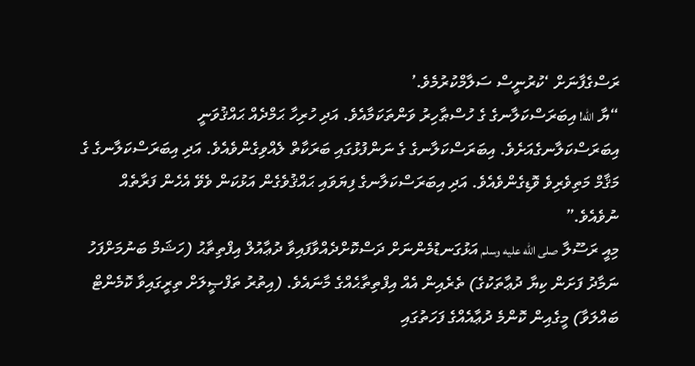ރަސްގެފާނަށް ‘ކުރުނީސް ސަލާމްކުރުމެވެ.’
“ޔާ الله! އިބަރަސްކަލާނގެ ގެ ހުސްޠާހިރު ވަންތަކަމާއެވެ. އަދި ހުރިހާ ޙަމްދެއް ޙައްޤުވަނީ އިބަރަސްކަލާނގެއަށެވެ. އިބަރަސްކަލާނގެ ގެ ނަންފުޅުގައި ބަރަކާތް ލެއްވިގެންވެއެވެ. އަދި އިބަރަސްކަލާނގެ ގެ މަޤާމް މަތިވެރިވެ ވޮޑިގެންވެއެވެ. އަދި އިބަރަސްކަލާނގެ ފިޔަވައި ޙައްޤުވެގެން އަޅުކަން ވެވޭ އެހެން ފަރާތެއް ނުވެއެވެ.”
މިއީ ރަސޫލާ صلى الله عليه وسلم އަޅުގަނޑުމެންނަށް ދަސްކޮށްދެއްވާފައިވާ ދުޢާއުލް އިފްތިތާޙު (ހަޝަމް ބަނުމަށްފަހު ނަމާދު ފަށަން ކިޔާ ދުޢާތަކުގެ) ތެރެއިން އެއް އިފްތިތާޙެއްގެ މާނައެވެ. (އިތުރު ތަފްޞީލަށް ތިރީގައިވާ ކޮމެންޓް ބައްލަވާ) މީގެއިން ކޮންމެ ދުޢާއެއްގެ ފަހަތުގައި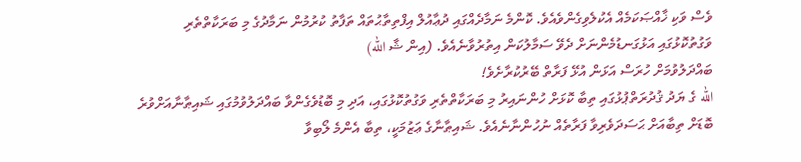ވެސް ވަކި ޚާއްޞަކަމެއް އެކުލެވިގެންވެއެވެ. ކޮންމެ ނަމާދެއްގައި ދުޢާއުލް އިފްތިތާޙުތައް ތަފާތު ކުރުމުން ނަމާދުގެ މި ބަރަކާތްތެރި ވަގުތުކޮޅުގައި އަޅުގަނޑުމެންނަށް ދެވޭ ސަމާލުކަން އިތުރުވާނެއެވެ. (އިން ޝާ الله)
ބައްދަލުވުމަށް ހުރަސް އަޅަން އުޅޭ ފަރާތް ބޭރުކުރާށެވެ!
الله ގެ ޔަދު ޤުދުރަތްޕުޅުގައި ތިބާ ކޮޅަށް ހުންނައިރު މި ބަރަކާތްތެރި ވަގުތުކޮޅުގައި، އަދި މި ބޮޑުވެގެންވާ ބައްދަލުވުމުގައި ޝައިޠާނާއަށްވުރެ ބޮޑަށް ތިބާއަށް ޙަސަދަވެރިވާ ފަރާތެއް ނުހުންނާނެއެވެ. ޝައިޠާނާގެ ޢަޒުމަކީ، ތިބާ އެންމެ ލޯބިވާ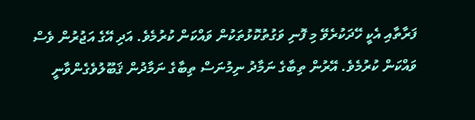ފަރާތާއި އެކީ ހޭދަކުރެވޭ މި ފޮނި ވަގުތުކޮޅުތަކުން ވައްކަން ކުރުމެވެ. އަދި އޭގެ އަޖުރުން ވެސް ވައްކަން ކުރުމެވެ. އޭރުން ތިބާގެ ނަމާދު ނިމުނަސް ތިބާގެ ނަމާދުން ޤަބޫލުވެގެންވާނީ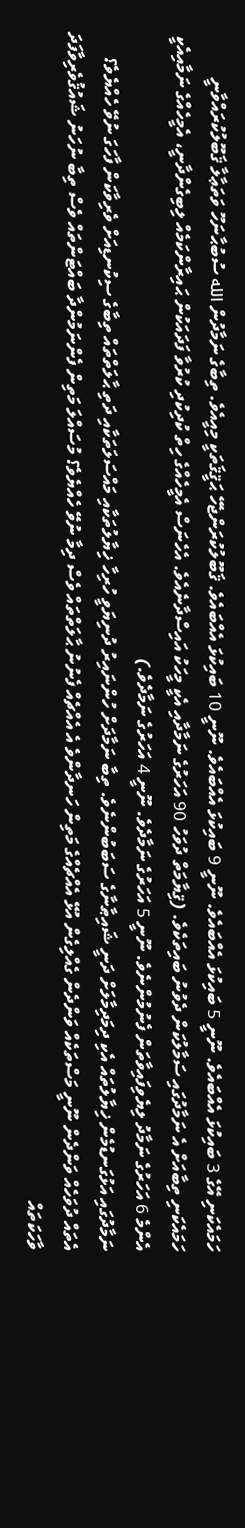ހަމައެކަނި އޭގެ 3 ބައިކުޅަ އެއްބައެވެ. ނޫނީ 5 ބައިކުޅަ އެއްބައެވެ. ނޫނީ 9 ބައިކުޅަ އެއްބައެވެ. ނޫނީ 10 ބައިކުޅަ އެއްބައެވެ. ޤަބޫލުކުރަންޖެހޭ ޙަޤީޤަތަކީ މިއީއެވެ. ތިބާގެ ނަމާދުން الله ސުބުޙާނަހޫ ވަތަޢާލާ ޤަބޫލުކުރައްވާނީ ހަމައެކަނި ތިބާއަށް އެ ނަމާދުގައި ސަމާލުކަން ދެވުނު ބައިތަކެވެ. (ޤިޔާމަތް ދުވަހު 90 އަހަރުގެ ނަމާދާއި އެކީ މީހަކު އައިސްދާނެއެވެ. އެހެނަސް އެމީހެއްގެ ހިތް ކުދިކުދި ކުރުވާ ފަދައަކުން ޙައިރާންކަމެއް ލިބިގެންދާނީ، އެމީހެއްގެ ނަމާއިއެކީ އެންމެ 6 އަހަރުގެ ނަމާދު ލިޔެވިފައިވާތަން ފެނުމުންނެވެ. ނޫނީ 5 އަހަރުގެ ނަމާދެވެ. ނޫނީ 4 އަހަރުގެ ނަމާދެވެ.)
ނަމާދުގައި އަޅުގަނޑުމެން ޚިޔާލުތައް އެކި ދިމަދިމާލަށް ދަނީ ޝައިޠާނާގެ ސަބަބުންނެވެ. ތިބާ ނަމާދަށް ހުންނައިރު ދުނިޔަވީ ހުރިހާ ޚިޔާލުތަކާއި މައްސަލަތަކާއި ދަތި ޙާލަތްތައް ތިބާގެ ސިކުނޑިއަށް ވެރިވާކަން ފާހަގަ ނުވޭ ހެއްޔެވެ؟ އެތައް ދުވަހެއް ވަންދެން ނޫނީ މަސްތަކެއް ވަންދެން ގެއްލިގެން އުޅޭ އެއްޗެއްގެ މަތިން ހަނދާންވެ އެ އެއްޗެއް ފެނުނު ޙާލަތްތައް ވެސް ދިމާ ނުވޭ ހެއްޔެވެ؟ މުސައްލަ މަތިން ފެންނަމުންދާ ބައްޓަންތައް ވެސް ތިބާ ނުހަނު ޝައުޤުވެރިވާފަދަ ވާހަކަތައް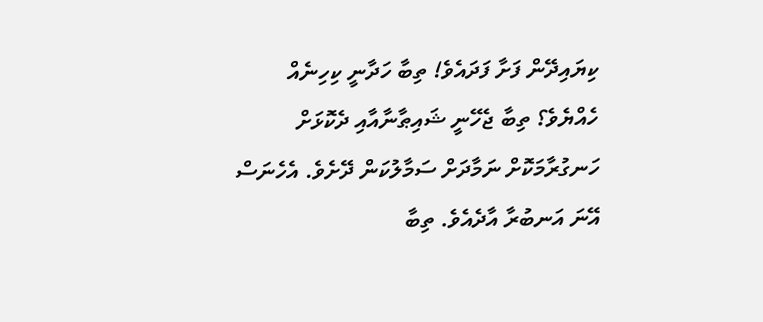ކިޔައިދޭން ފަށާ ފަދައެވެ! ތިބާ ހަދާނީ ކިހިނެއް ހެއްޔެވެ؟ ތިބާ ޖެހޭނީ ޝައިޠާނާއާއި ދެކޮޅަށް ހަނގުރާމަކޮށް ނަމާދަށް ސަމާލުކަން ދޭށެވެ. އެހެނަސް އޭނަ އަނބުރާ އާދެއެވެ. ތިބާ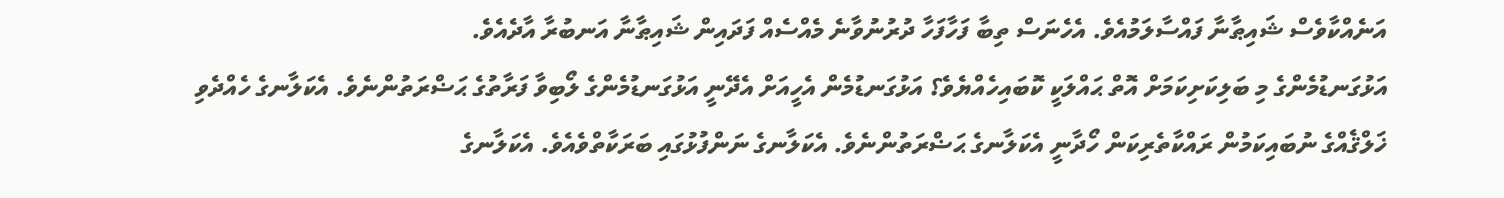އަނެއްކާވެސް ޝައިޠާނާ ފައްސާލަމުއެވެ. އެހެނަސް ތިބާ ފަހާފަހާ ދުރުނުވާނެ މެއްސެއް ފަދައިން ޝައިޠާނާ އަނބުރާ އާދެއެވެ.
އަޅުގަނޑުމެންގެ މި ބަލިކަށިކަމަށް އޮތް ޙައްލަކީ ކޮބައިހެއްޔެވެ؟ އަޅުގަނޑުމެން އެހީއަށް އެދޭނީ އަޅުގަނޑުމެންގެ ލޯބިވާ ފަރާތުގެ ޙަޟްރަތުންނެވެ. އެކަލާނގެ ހެއްދެވި ޚަލްޤެއްގެ ނުބައިކަމުން ރައްކާތެރިކަން ހޯދާނީ އެކަލާނގެ ޙަޟްރަތުންނެވެ. އެކަލާނގެ ނަންފުޅުގައި ބަރަކާތްވެއެވެ. އެކަލާނގެ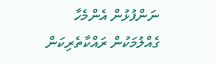ނަންފުޅުން އެންމެހާ ގެއްލުމަކުން ރައްކާތެރިކަން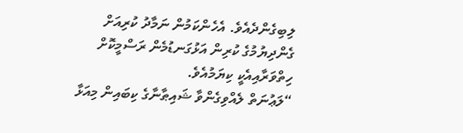ލިބިގެންދެއެވެ. އެހެންކަމުން ނަމާދު ކުރިއަށް ގެންދިޔުމުގެ ކުރިން އަޅުގަނޑުމެން ރަސްމީކޮށް ހިތްވަރާއިއެކީ ކިޔަމުއެވެ.
“ލަޢުނަތް ލެއްވިގެންވާ ޝައިޠާނާގެ ކިބައިން މިއަޅާ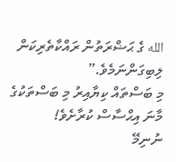الله ގެ ޙަޟްރަތުން ރައްކާތެރިކަން ލިބިގަންނަމެވެ.”
މި ބަސްތައް ކިޔާއިރު މި ބަސްތަކުގެ މާނަ އިޙްސާސް ކުރާށެވެ!
ނުނިމޭ